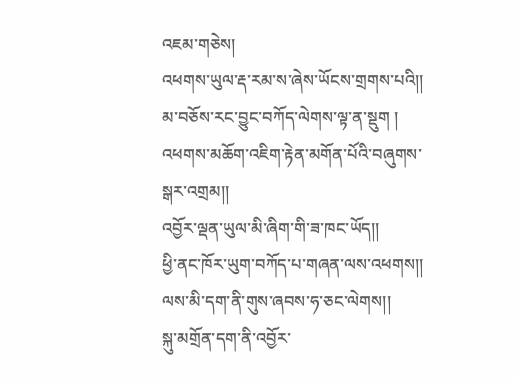འཇམ་གཅེས།
འཕགས་ཡུལ་རྡ་རམ་ས་ཞེས་ཡོངས་གྲགས་པའི།།
མ་བཅོས་རང་བྱུང་བཀོད་ལེགས་ལྟ་ན་སྡུག །
འཕགས་མཆོག་འཇིག་རྟེན་མགོན་པོའི་བཞུགས་སྒར་འགྲམ།།
འབྱོར་ལྡན་ཡུལ་མི་ཞིག་གི་ཟ་ཁང་ཡོད།།
ཕྱི་ནང་ཁོར་ཡུག་བཀོད་པ་གཞན་ལས་འཕགས།།
ལས་མི་དག་ནི་གུས་ཞབས་ཧ་ཅང་ལེགས།།
སྐུ་མགྲོན་དག་ནི་འབྱོར་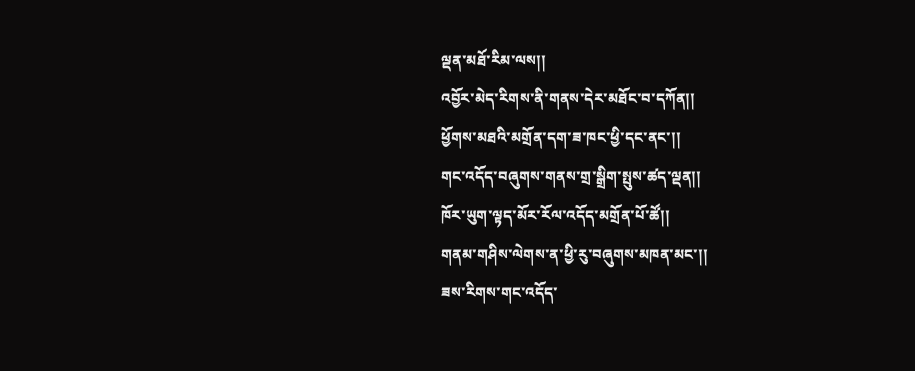ལྡན་མཐོ་རིམ་ལས།།
འབྱོར་མེད་རིགས་ནི་གནས་དེར་མཐོང་བ་དཀོན།།
ཕྱོགས་མཐའི་མགྲོན་དག་ཟ་ཁང་ཕྱི་དང་ནང་།།
གང་འདོད་བཞུགས་གནས་གྲ་སྒྲིག་སྤུས་ཚད་ལྡན།།
ཁོར་ཡུག་ལྟད་མོར་རོལ་འདོད་མགྲོན་པོ་ཚོ།།
གནམ་གཤིས་ལེགས་ན་ཕྱི་རུ་བཞུགས་མཁན་མང་།།
ཟས་རིགས་གང་འདོད་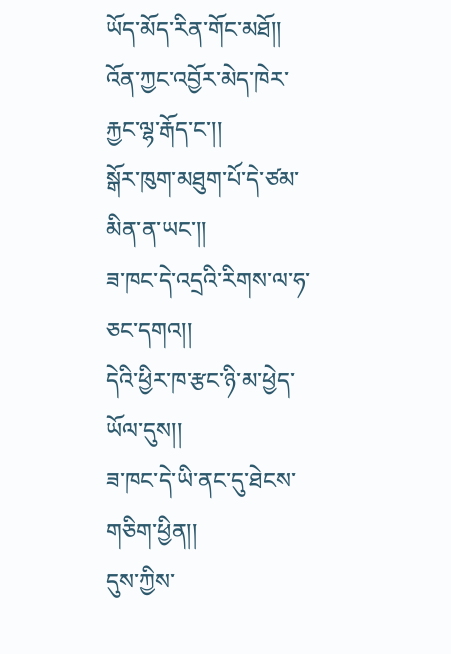ཡོད་མོད་རིན་གོང་མཐོ།།
འོན་ཀྱང་འབྱོར་མེད་ཁེར་རྐྱང་ལྷ་རྒོད་ང་།།
སྒོར་ཁུག་མཐུག་པོ་དེ་ཙམ་མིན་ན་ཡང་།།
ཟ་ཁང་དེ་འདྲའི་རིགས་ལ་ཧ་ཅང་དགའ།།
དེའི་ཕྱིར་ཁ་རྩང་ཉི་མ་ཕྱེད་ཡོལ་དུས།།
ཟ་ཁང་དེ་ཡི་ནང་དུ་ཐེངས་གཅིག་ཕྱིན།།
དུས་ཀྱིས་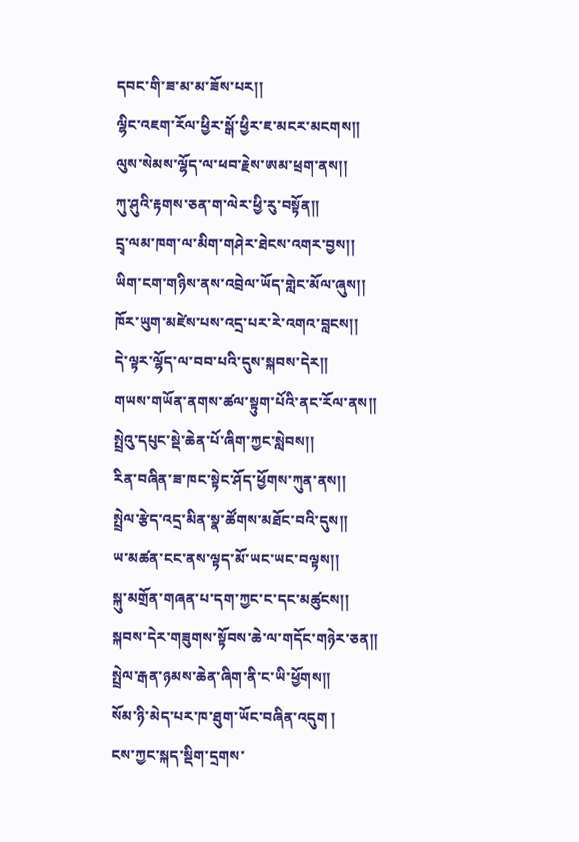དབང་གི་ཟ་མ་མ་ཟོས་པར།།
ལྷིང་འཇག་རོལ་ཕྱིར་སྒོ་ཕྱིར་ཇ་མངར་མངགས།།
ལུས་སེམས་ལྷོད་ལ་ཕབ་རྗེས་ཨམ་ཕྲག་ནས།།
ཀུ་ཤུའི་རྟགས་ཅན་ག་ལེར་ཕྱི་རུ་བསྟོན།།
དྲྭ་ལམ་ཁག་ལ་མིག་གཤེར་ཐེངས་འགར་བྱས།།
ཡིག་ངག་གཉིས་ནས་འབྲེལ་ཡོད་གླེང་མོལ་ཞུས།།
ཁོར་ཡུག་མཛེས་པས་འདྲ་པར་རེ་འགའ་བླངས།།
དེ་ལྟར་ལྷོད་ལ་བབ་པའི་དུས་སྐབས་དེར།།
གཡས་གཡོན་ནགས་ཚལ་སྟུག་པོའི་ནང་རོལ་ནས།།
སྤྲེའུ་དཔུང་སྡེ་ཆེན་པོ་ཞིག་ཀྱང་སླེབས།།
རིན་བཞིན་ཟ་ཁང་སྟེང་ཤོད་ཕྱོགས་ཀུན་ནས།།
སྤྲེལ་རྩེད་འདྲ་མིན་སྣ་ཚོགས་མཐོང་བའི་དུས།།
ཡ་མཚན་ངང་ནས་ལྟད་མོ་ཡང་ཡང་བལྟས།།
སྐུ་མགྲོན་གཞན་པ་དག་ཀྱང་ང་དང་མཚུངས།།
སྐབས་དེར་གཟུགས་སྟོབས་ཆེ་ལ་གདོང་གཉེར་ཅན།།
སྤྲེལ་རྒན་ཉམས་ཆེན་ཞིག་ནི་ང་ཡི་ཕྱོགས།།
སོམ་ཉི་མེད་པར་ཁ་ཐུག་ཡོང་བཞིན་འདུག །
ངས་ཀྱང་སྐད་སྡིག་དྲགས་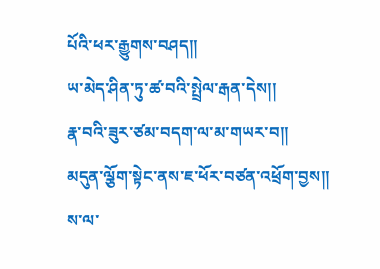པོའི་ཕར་རྒྱུགས་བཤད།།
ཡ་མེད་ཤིན་ཏུ་ཚ་བའི་སྤྲེལ་རྒན་དེས།།
རྣ་བའི་ཟུར་ཙམ་བདག་ལ་མ་གཡར་བ།།
མདུན་ལྕོག་སྟེང་ནས་ཇ་ཕོར་བཙན་འཕྲོག་བྱས།།
ས་ལ་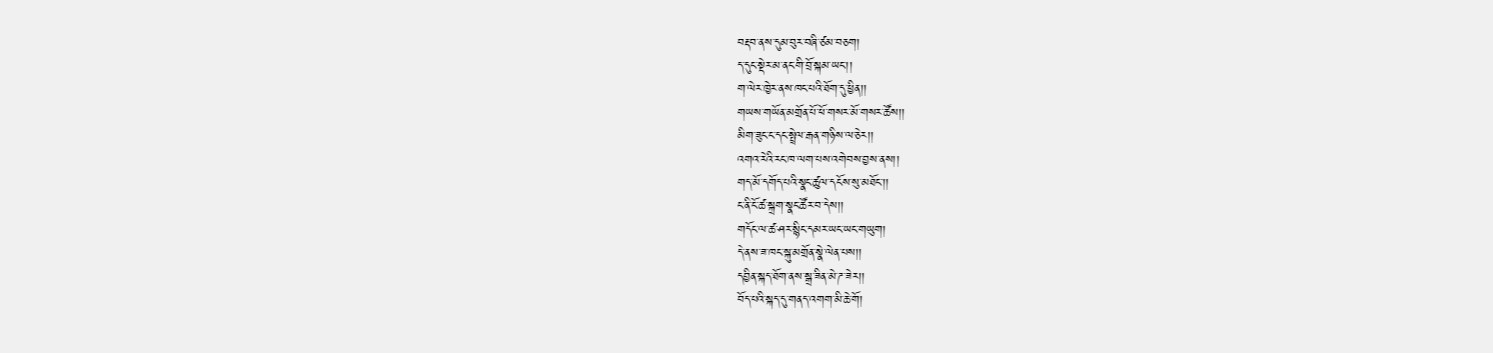བརྡབ་ནས་དུམ་བུར་བཞི་ཙམ་བཅག།
ད་དུང་སྡེར་མ་ནང་གི་བྲོ་སྐམ་ཡང་།།
ག་ལེར་ཁྱེར་ནས་ཁང་པའི་ཐོག་དུ་ཕྱིན།།
གཡས་གཡོན་མགྲོན་པོ་ཕོ་གསར་མོ་གསར་ཚོས།།
མིག་ཟུང་ང་དང་སྤྲེལ་རྒན་གཉིས་ལ་ཅེར།།
འགའ་རེའི་རང་ཁ་ལག་པས་འགེབས་བྱས་ནས།།
གད་མོ་དགོད་པའི་སྣང་ཚུལ་དངོས་སུ་མཐོང་།།
ང་ནི་ངོ་ཚ་སྐྲག་སྣང་ཚོར་བ་དེས།།
གདོང་ལ་ཚ་ཤར་སྙིང་དམར་ཡང་ཡང་གཡུག།
དེ་ནས་ཟ་ཁང་སྐུ་མགྲོན་སྣེ་ལེན་པས།།
དབྱིན་སྐད་ཐོག་ནས་སྒྲ་ཟིན་མེ་ཌ་ཟེར།།
བོད་པའི་སྐད་དུ་གནད་འགག་མི་ཆེ་གོ།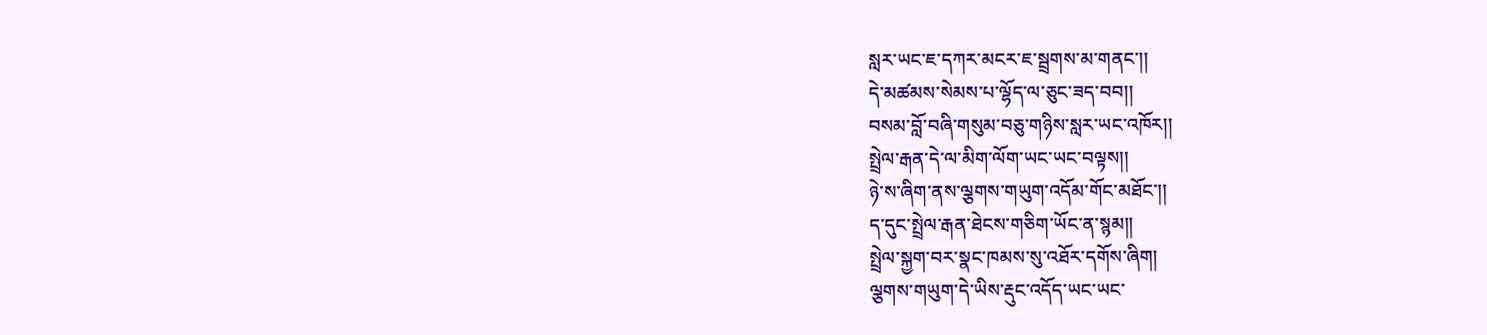སླར་ཡང་ཇ་དཀར་མངར་ཇ་སྦྲགས་མ་གནང་།།
དེ་མཚམས་སེམས་པ་ལྷོད་ལ་ཅུང་ཟད་བབ།།
བསམ་བློ་བཞི་གསུམ་བཅུ་གཉིས་སླར་ཡང་འཁོར།།
སྤྲེལ་རྒན་དེ་ལ་མིག་ལོག་ཡང་ཡང་བལྟས།།
ཉེ་ས་ཞིག་ནས་ལྕགས་གཡུག་འདོམ་གོང་མཐོང་།།
ད་དུང་སྤྲེལ་རྒན་ཐེངས་གཅིག་ཡོང་ན་སྙམ།།
སྤྲེལ་སྐྱག་བར་སྣང་ཁམས་སུ་འཐོར་དགོས་ཞིག།
ལྕགས་གཡུག་དེ་ཡིས་རྡུང་འདོད་ཡང་ཡང་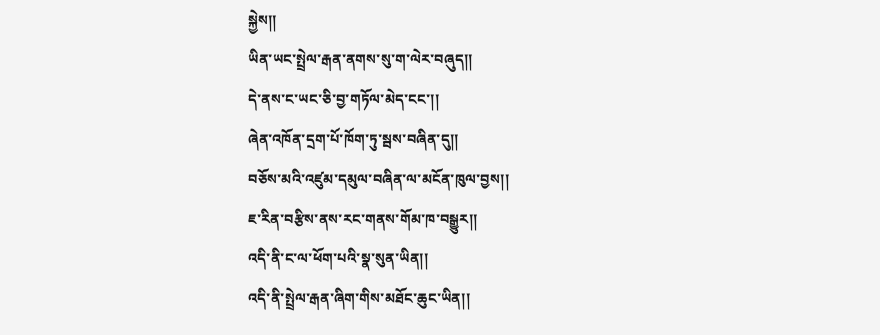སྐྱེས།།
ཡིན་ཡང་སྤྲེལ་རྒན་ནགས་སུ་ག་ལེར་བཞུད།།
དེ་ནས་ང་ཡང་ཅི་བྱ་གཏོལ་མེད་ངང་།།
ཞེན་འཁོན་དྲག་པོ་ཁོག་ཏུ་སྦས་བཞིན་དུ།།
བཅོས་མའི་འཛུམ་དམུལ་བཞིན་ལ་མངོན་ཁུལ་བྱས།།
ཇ་རིན་བརྩིས་ནས་རང་གནས་གོམ་ཁ་བསྒྱུར།།
འདི་ནི་ང་ལ་ཕོག་པའི་སྣ་སུན་ཡིན།།
འདི་ནི་སྤྲེལ་རྒན་ཞིག་གིས་མཐོང་ཆུང་ཡིན།།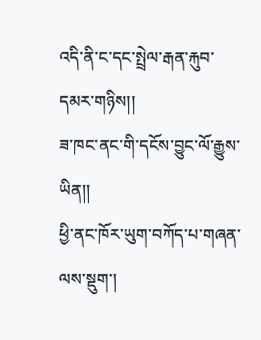འདི་ནི་ང་དང་སྤྲེལ་རྒན་རྐུབ་དམར་གཉིས།།
ཟ་ཁང་ནང་གི་དངོས་བྱུང་ལོ་རྒྱུས་ཡིན།།
ཕྱི་ནང་ཁོར་ཡུག་བཀོད་པ་གཞན་ལས་སྡུག་།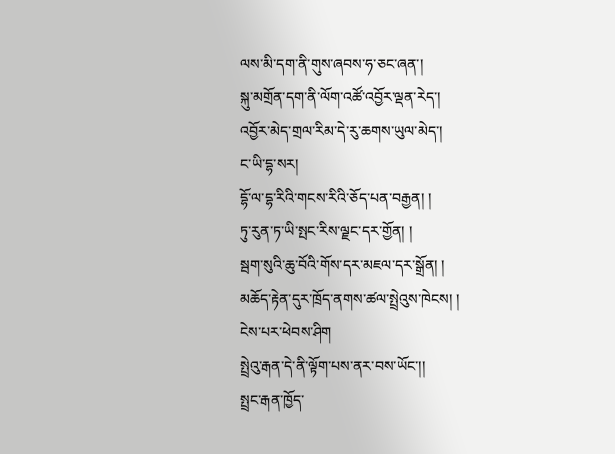ལས་མི་དག་ནི་གུས་ཞབས་ཧ་ཅང་ཞན་།
སྐུ་མགྲོན་དག་ནི་ལོག་འཚོ་འབྱོར་ལྡན་རེད་།
འབྱོར་མེད་གྲལ་རིམ་དེ་རུ་ཆགས་ཡུལ་མེད་།
ང་ཡི་དྷ་སར།
དྷོ་ལ་དྷ་རིའི་གངས་རིའི་ཅོད་པན་བརྒྱན། །
ཏུ་རུན་ཏ་ཡི་སྤང་རིས་ལྗང་དར་གྱོན། །
སྦག་སུའི་ཆུ་བོའི་གོས་དར་མཇལ་དར་སྒྲོན། །
མཆོད་རྟེན་དུར་ཁྲོད་ནགས་ཚལ་སྤྲེའུས་ཁེངས། །
ངེས་པར་ཕེབས་ཤིག
སྤྲེའུ་རྒན་དེ་ནི་ལྟོག་པས་ནར་བས་ཡོང་།།
སྤྲང་རྒན་ཁྱོད་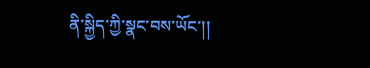ནི་སྐྱིད་ཀྱི་སྣང་བས་ཡོང་།།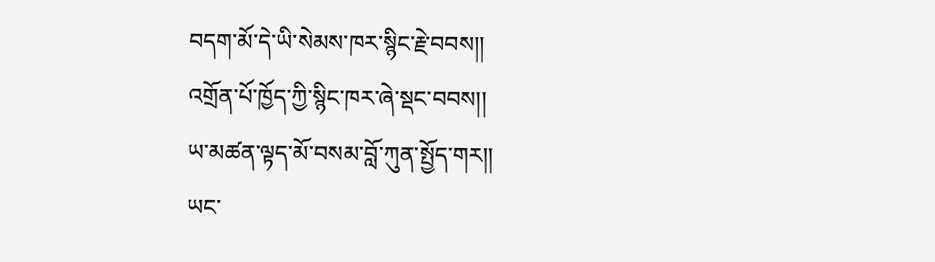བདག་མོ་དེ་ཡི་སེམས་ཁར་སྙིང་རྗེ་བབས།།
འགྲོན་པོ་ཁྱོད་ཀྱི་སྙིང་ཁར་ཞེ་སྡང་བབས།།
ཡ་མཚན་ལྟད་མོ་བསམ་བློ་ཀུན་སྤྱོད་གར།།
ཡང་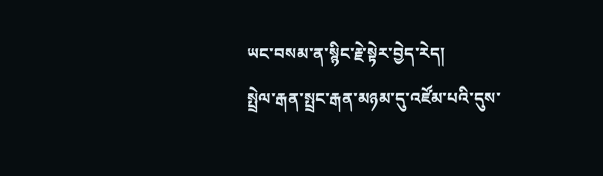ཡང་བསམ་ན་སྙིང་རྗེ་སྟེར་བྱེད་རེད།
སྤྲེལ་རྒན་སྤྲང་རྒན་མཉམ་དུ་འཛོམ་པའི་དུས་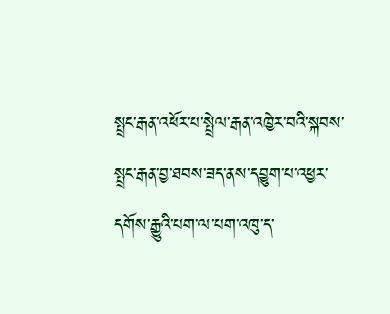སྤྲང་རྒན་འཕོར་པ་སྤྲེལ་རྒན་འཁྱེར་བའི་སྐབས་
སྤྲང་རྒན་བྱ་ཐབས་ཟད་ནས་དབྱུག་པ་འཕྱར་
དགོས་རྒྱུའི་པག་ལ་པག་འཁུ་ད་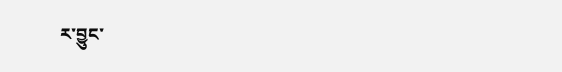ར་བྱུང་